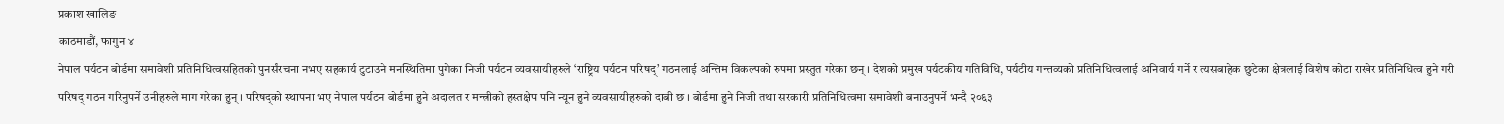प्रकाश खालिङ
काठमाडौं, फागुन ४
नेपाल पर्यटन बोर्डमा समावेशी प्रतिनिधित्वसहितको पुनर्संरचना नभए सहकार्य टुटाउने मनस्थितिमा पुगेका निजी पर्यटन व्यवसायीहरुले ‘राष्ट्रिय पर्यटन परिषद्’ गठनलाई अन्तिम विकल्पको रुपमा प्रस्तुत गरेका छन् । देशको प्रमुख पर्यटकीय गतिविधि, पर्यटीय गन्तव्यको प्रतिनिधित्वलाई अनिवार्य गर्ने र त्यसबाहेक छुटेका क्षेत्रलाई विशेष कोटा राखेर प्रतिनिधित्व हुने गरी परिषद् गठन गरिनुपर्ने उनीहरुले माग गरेका हुन् । परिषद्को स्थापना भए नेपाल पर्यटन बोर्डमा हुने अदालत र मन्त्रीको हस्तक्षेप पनि न्यून हुने व्यवसायीहरुको दाबी छ । बोर्डमा हुने निजी तथा सरकारी प्रतिनिधित्वमा समावेशी बनाउनुपर्ने भन्दै २०६३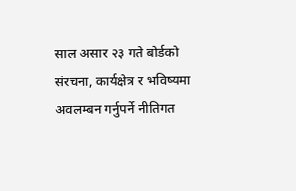साल असार २३ गते बोर्डको संरचना, कार्यक्षेत्र र भविष्यमा अवलम्बन गर्नुपर्ने नीतिगत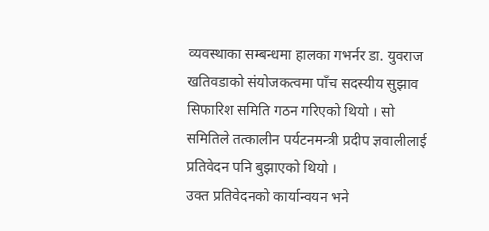व्यवस्थाका सम्बन्धमा हालका गभर्नर डा. युवराज खतिवडाको संयोजकत्वमा पाँच सदस्यीय सुझाव सिफारिश समिति गठन गरिएको थियो । सो समितिले तत्कालीन पर्यटनमन्त्री प्रदीप ज्ञवालीलाई प्रतिवेदन पनि बुझाएको थियो ।
उक्त प्रतिवेदनको कार्यान्वयन भने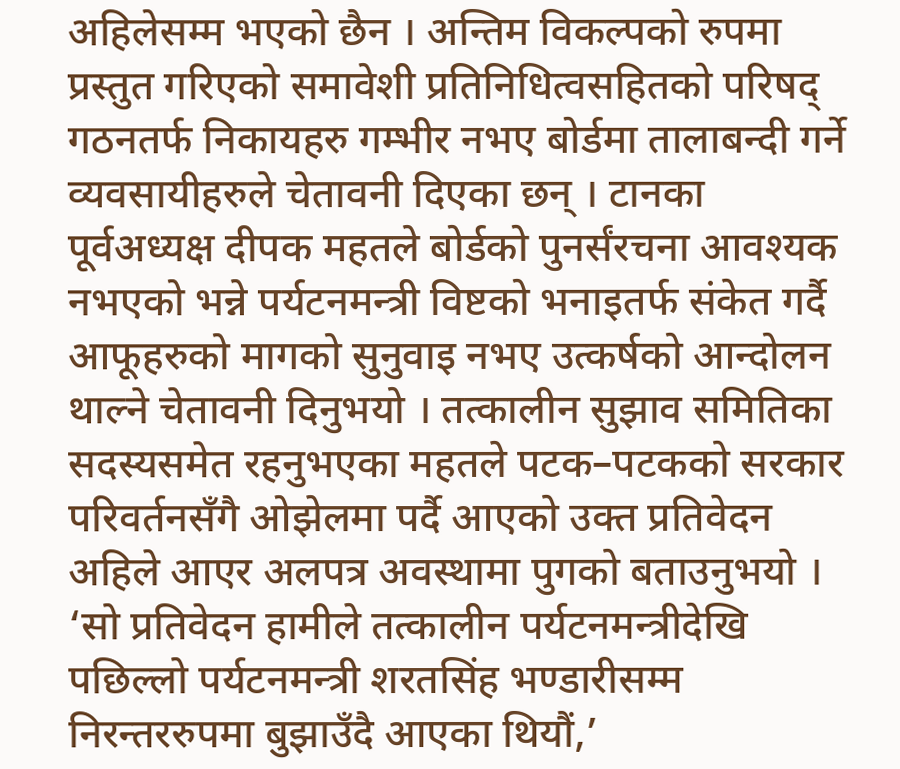अहिलेसम्म भएको छैन । अन्तिम विकल्पको रुपमा प्रस्तुत गरिएको समावेशी प्रतिनिधित्वसहितको परिषद् गठनतर्फ निकायहरु गम्भीर नभए बोर्डमा तालाबन्दी गर्ने व्यवसायीहरुले चेतावनी दिएका छन् । टानका पूर्वअध्यक्ष दीपक महतले बोर्डको पुनर्संरचना आवश्यक नभएको भन्ने पर्यटनमन्त्री विष्टको भनाइतर्फ संकेत गर्दै आफूहरुको मागको सुनुवाइ नभए उत्कर्षको आन्दोलन थाल्ने चेतावनी दिनुभयो । तत्कालीन सुझाव समितिका सदस्यसमेत रहनुभएका महतले पटक–पटकको सरकार परिवर्तनसँगै ओझेलमा पर्दै आएको उक्त प्रतिवेदन अहिले आएर अलपत्र अवस्थामा पुगको बताउनुभयो । ‘सो प्रतिवेदन हामीले तत्कालीन पर्यटनमन्त्रीदेखि पछिल्लो पर्यटनमन्त्री शरतसिंह भण्डारीसम्म निरन्तररुपमा बुझाउँदै आएका थियौं,’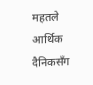महतले आर्थिक दैनिकसँग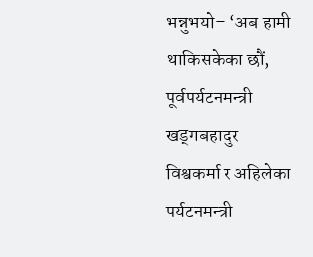भन्नुभयो– ‘अब हामी थाकिसकेका छौं, पूर्वपर्यटनमन्त्री खड्गबहादुर विश्वकर्मा र अहिलेका पर्यटनमन्त्री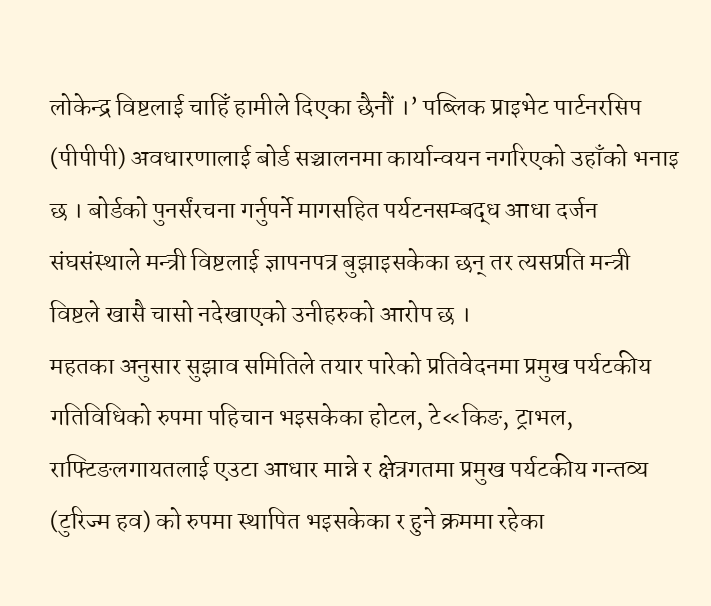लोकेन्द्र विष्टलाई चाहिँ हामीले दिएका छैनौं ।’ पब्लिक प्राइभेट पार्टनरसिप (पीपीपी) अवधारणालाई बोर्ड सञ्चालनमा कार्यान्वयन नगरिएको उहाँको भनाइ छ । बोर्डको पुनर्संरचना गर्नुपर्ने मागसहित पर्यटनसम्बद्ध आधा दर्जन संघसंस्थाले मन्त्री विष्टलाई ज्ञापनपत्र बुझाइसकेका छन् तर त्यसप्रति मन्त्री विष्टले खासै चासो नदेखाएको उनीहरुको आरोप छ ।
महतका अनुसार सुझाव समितिले तयार पारेको प्रतिवेदनमा प्रमुख पर्यटकीय गतिविधिको रुपमा पहिचान भइसकेका होटल, टे«किङ, ट्राभल, राफ्टिङलगायतलाई एउटा आधार मान्ने र क्षेत्रगतमा प्रमुख पर्यटकीय गन्तव्य (टुरिज्म हव) को रुपमा स्थापित भइसकेका र हुने क्रममा रहेका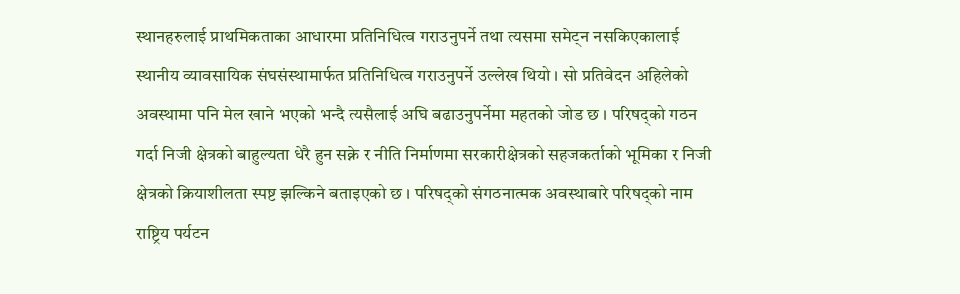स्थानहरुलाई प्राथमिकताका आधारमा प्रतिनिधित्व गराउनुपर्ने तथा त्यसमा समेट्न नसकिएकालाई स्थानीय व्यावसायिक संघसंस्थामार्फत प्रतिनिधित्व गराउनुपर्ने उल्लेख थियो । सो प्रतिवेदन अहिलेको अवस्थामा पनि मेल खाने भएको भन्दै त्यसैलाई अघि बढाउनुपर्नेमा महतको जोड छ । परिषद्को गठन गर्दा निजी क्षेत्रको बाहुल्यता धेरै हुन सक्ने र नीति निर्माणमा सरकारीक्षेत्रको सहजकर्ताको भूमिका र निजी क्षेत्रको क्रियाशीलता स्पष्ट झल्किने बताइएको छ । परिषद्को संगठनात्मक अवस्थाबारे परिषद्को नाम राष्ट्रिय पर्यटन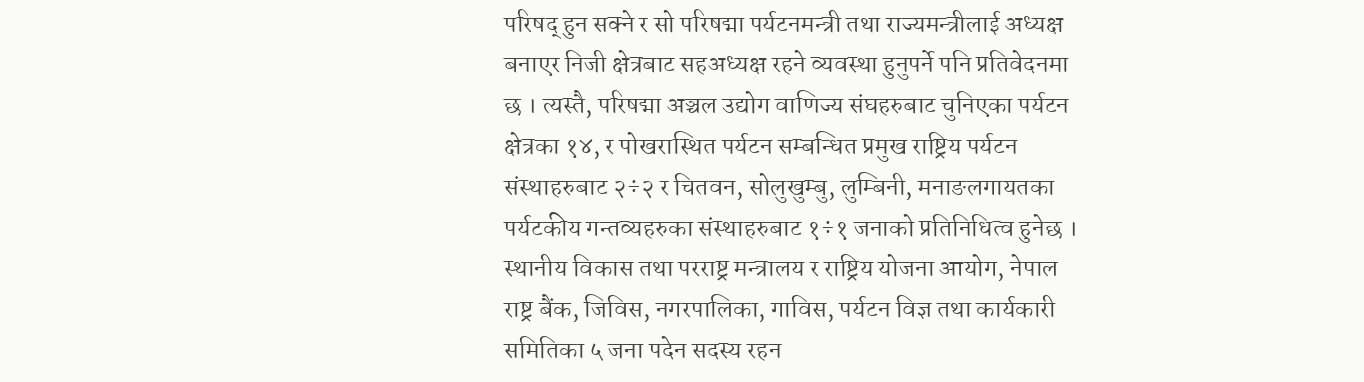परिषद् हुन सक्ने र सो परिषद्मा पर्यटनमन्त्री तथा राज्यमन्त्रीलाई अध्यक्ष बनाएर निजी क्षेत्रबाट सहअध्यक्ष रहने व्यवस्था हुनुपर्ने पनि प्रतिवेदनमा छ । त्यस्तै, परिषद्मा अञ्चल उद्योग वाणिज्य संघहरुबाट चुनिएका पर्यटन क्षेत्रका १४, र पोखरास्थित पर्यटन सम्बन्धित प्रमुख राष्ट्रिय पर्यटन संस्थाहरुबाट २÷२ र चितवन, सोलुखुम्बु, लुम्बिनी, मनाङलगायतका पर्यटकीय गन्तव्यहरुका संस्थाहरुबाट १÷१ जनाको प्रतिनिधित्व हुनेछ ।
स्थानीय विकास तथा परराष्ट्र मन्त्रालय र राष्ट्रिय योजना आयोग, नेपाल राष्ट्र बैंक, जिविस, नगरपालिका, गाविस, पर्यटन विज्ञ तथा कार्यकारी समितिका ५ जना पदेन सदस्य रहन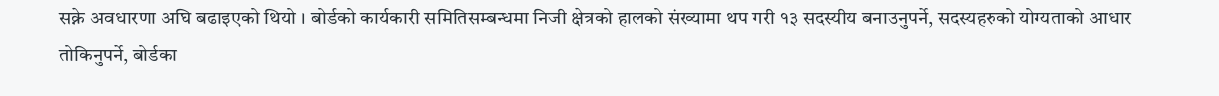सक्ने अवधारणा अघि बढाइएको थियो । बोर्डको कार्यकारी समितिसम्बन्धमा निजी क्षेत्रको हालको संख्यामा थप गरी १३ सदस्यीय बनाउनुपर्ने, सदस्यहरुको योग्यताको आधार तोकिनुपर्ने, बोर्डका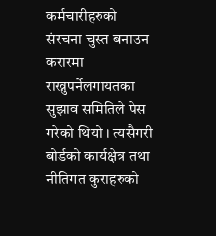कर्मचारीहरुको संरचना चुस्त बनाउन करारमा राख्नुपर्नेलगायतका सुझाव समितिले पेस गरेको थियो । त्यसैगरी बोर्डको कार्यक्षेत्र तथा नीतिगत कुराहरुको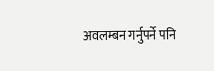अवलम्बन गर्नुपर्ने पनि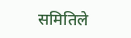समितिले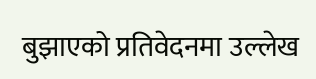बुझाएको प्रतिवेदनमा उल्लेख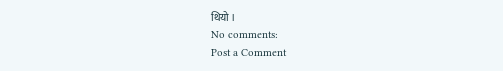थियो ।
No comments:
Post a Comment